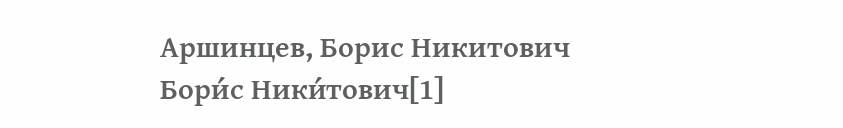Аршинцев, Борис Никитович
Бори́с Ники́тович[1]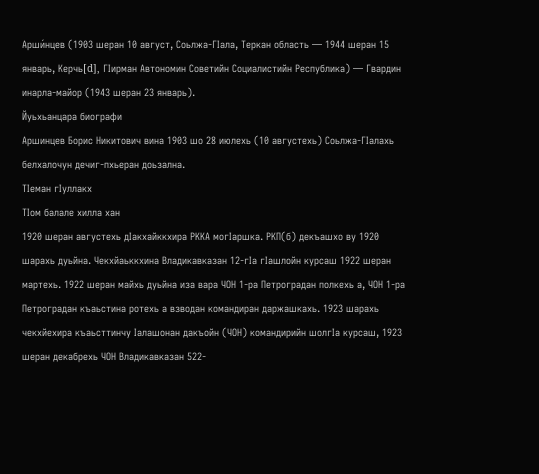Арши́нцев (1903 шеран 10 август, Соьлжа-ГӀала, Теркан область — 1944 шеран 15 январь, Керчь[d], ГӀирман Автономин Советийн Социалистийн Республика) — Гвардин инарла-майор (1943 шеран 23 январь).
Йуьхьанцара биографи
Аршинцев Борис Никитович вина 1903 шо 28 июлехь (10 августехь) Соьлжа-ГӀалахь белхалочун дечиг-пхьеран доьзална.
ТӀеман гӀуллакх
ТӀом балале хилла хан
1920 шеран августехь дӀакхайккхира РККА могӀаршка. РКП(б) декъашхо ву 1920 шарахь дуьйна. Чекхйаьккхина Владикавказан 12-гӀа гӀашлойн курсаш 1922 шеран мартехь. 1922 шеран майхь дуьйна иза вара ЧОН 1-ра Петроградан полкехь а, ЧОН 1-ра Петроградан къаьстина ротехь а взводан командиран даржашкахь. 1923 шарахь чекхйехира къаьсттинчу Ӏалашонан дакъойн (ЧОН) командирийн шолгӀа курсаш, 1923 шеран декабрехь ЧОН Владикавказан 522-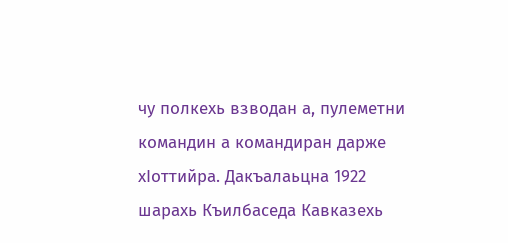чу полкехь взводан а, пулеметни командин а командиран дарже хӀоттийра. Дакъалаьцна 1922 шарахь Къилбаседа Кавказехь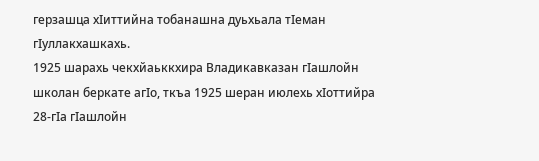герзашца хӀиттийна тобанашна дуьхьала тӀеман гӀуллакхашкахь.
1925 шарахь чекхйаьккхира Владикавказан гӀашлойн школан беркате агӀо, ткъа 1925 шеран июлехь хӀоттийра 28-гӀа гӀашлойн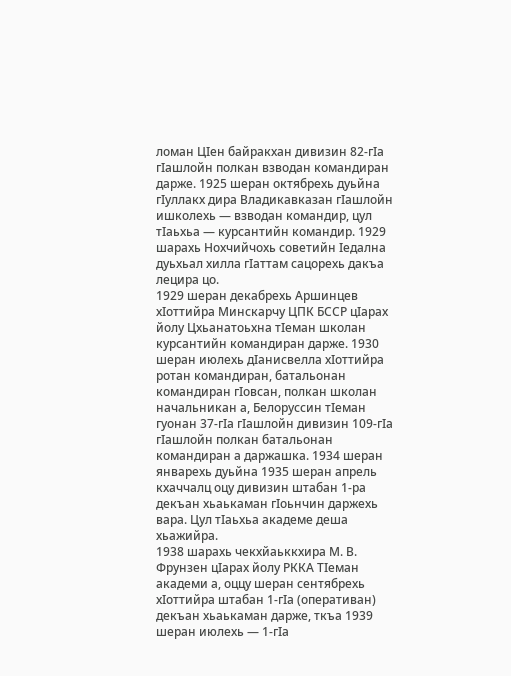ломан ЦӀен байракхан дивизин 82-гӀа гӀашлойн полкан взводан командиран дарже. 1925 шеран октябрехь дуьйна гӀуллакх дира Владикавказан гӀашлойн ишколехь — взводан командир, цул тӀаьхьа — курсантийн командир. 1929 шарахь Нохчийчохь советийн Ӏедална дуьхьал хилла гӀаттам сацорехь дакъа лецира цо.
1929 шеран декабрехь Аршинцев хӀоттийра Минскарчу ЦПК БССР цӀарах йолу Цхьанатоьхна тӀеман школан курсантийн командиран дарже. 1930 шеран июлехь дӀанисвелла хӀоттийра ротан командиран, батальонан командиран гӀовсан, полкан школан начальникан а, Белоруссин тӀеман гуонан 37-гӀа гӀашлойн дивизин 109-гӀа гӀашлойн полкан батальонан командиран а даржашка. 1934 шеран январехь дуьйна 1935 шеран апрель кхаччалц оцу дивизин штабан 1-ра декъан хьаькаман гӏоьнчин даржехь вара. Цул тӀаьхьа академе деша хьажийра.
1938 шарахь чекхйаьккхира М. В. Фрунзен цӀарах йолу РККА ТӀеман академи а, оццу шеран сентябрехь хӀоттийра штабан 1-гӀа (оперативан) декъан хьаькаман дарже, ткъа 1939 шеран июлехь — 1-гӀа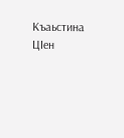Къаьстина ЦӀен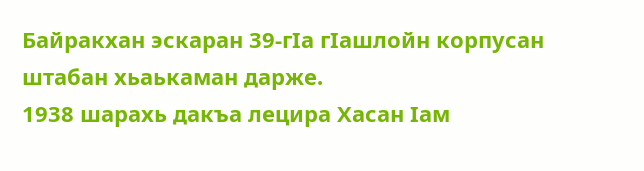Байракхан эскаран 39-гӀа гӀашлойн корпусан штабан хьаькаман дарже.
1938 шарахь дакъа лецира Хасан Ӏам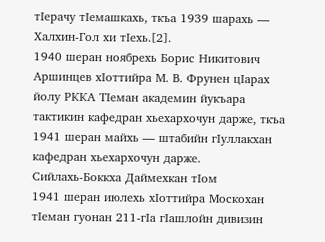тӀерачу тӀемашкахь, ткъа 1939 шарахь — Халхин-Гол хи тӀехь.[2].
1940 шеран ноябрехь Борис Никитович Аршинцев хӀоттийра М. В. Фрунен цӀарах йолу РККА ТӀеман академин йукъара тактикин кафедран хьехархочун дарже, ткъа 1941 шеран майхь — штабийн гӀуллакхан кафедран хьехархочун дарже.
Сийлахь-Боккха Даймехкан тӀом
1941 шеран июлехь хӀоттийра Москохан тӀеман гуонан 211-гӀа гӀашлойн дивизин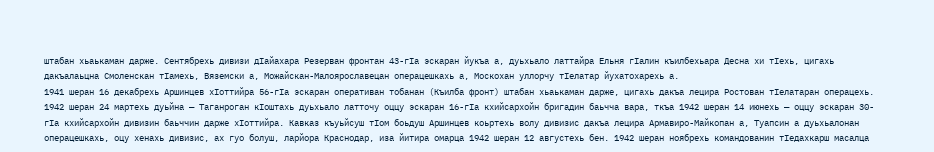штабан хьаькаман дарже. Сентябрехь дивизи дӀайахара Резерван фронтан 43-гӀа эскаран йукъа а, дуьхьало латтайра Ельня гӀалин къилбехьара Десна хи тӀехь, цигахь дакъалаьцна Смоленскан тӀамехь, Вяземски а, Можайскан-Малоярославецан операцешкахь а, Москохан уллорчу тӀелатар йухатохарехь а.
1941 шеран 16 декабрехь Аршинцев хӀоттийра 56-гӀа эскаран оперативан тобанан (Къилба фронт) штабан хьаькаман дарже, цигахь дакъа лецира Ростован тӀелатаран операцехь. 1942 шеран 24 мартехь дуьйна — Таганроган кӀоштахь дуьхьало латточу оццу эскаран 16-гӀа кхийсархойн бригадин баьчча вара, ткъа 1942 шеран 14 июнехь — оццу эскаран 30-гӀа кхийсархойн дивизин баьччин дарже хӀоттийра. Кавказ къуьйсуш тӀом боьдуш Аршинцев коьртехь волу дивизис дакъа лецира Армавиро-Майкопан а, Туапсин а дуьхьалонан операцешкахь, оцу хенахь дивизис, ах гуо болуш, ларйора Краснодар, иза йитира омарца 1942 шеран 12 августехь бен. 1942 шеран ноябрехь командованин тӀедахкарш масалца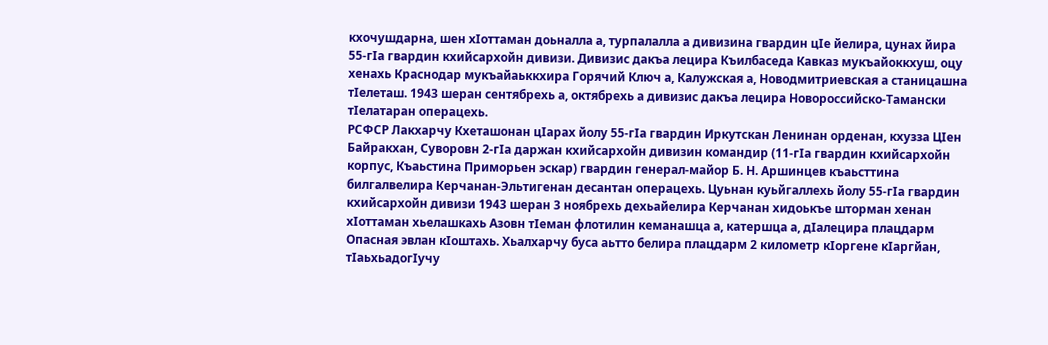кхочушдарна, шен хӀоттаман доьналла а, турпалалла а дивизина гвардин цӀе йелира, цунах йира 55-гӀа гвардин кхийсархойн дивизи. Дивизис дакъа лецира Къилбаседа Кавказ мукъайоккхуш, оцу хенахь Краснодар мукъайаьккхира Горячий Ключ а, Калужская а, Новодмитриевская а станицашна тӀелеташ. 1943 шеран сентябрехь а, октябрехь а дивизис дакъа лецира Новороссийско-Тамански тӀелатаран операцехь.
РСФСР Лакхарчу Кхеташонан цӀарах йолу 55-гӀа гвардин Иркутскан Ленинан орденан, кхузза ЦӀен Байракхан, Суворовн 2-гӀа даржан кхийсархойн дивизин командир (11-гӀа гвардин кхийсархойн корпус, Къаьстина Приморьен эскар) гвардин генерал-майор Б. Н. Аршинцев къаьсттина билгалвелира Керчанан-Эльтигенан десантан операцехь. Цуьнан куьйгаллехь йолу 55-гӀа гвардин кхийсархойн дивизи 1943 шеран 3 ноябрехь дехьайелира Керчанан хидоькъе шторман хенан хӀоттаман хьелашкахь Азовн тӀеман флотилин кеманашца а, катершца а, дӀалецира плацдарм Опасная эвлан кӀоштахь. Хьалхарчу буса аьтто белира плацдарм 2 километр кӀоргене кӀаргйан, тӀаьхьадогӀучу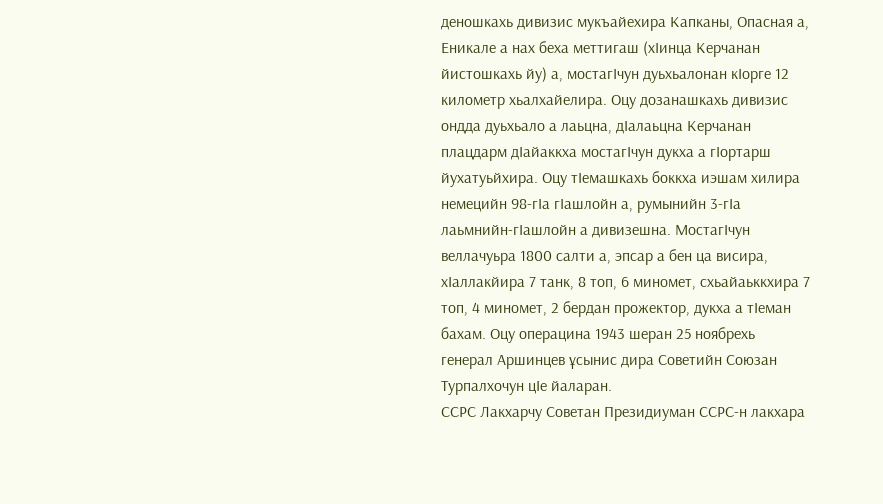деношкахь дивизис мукъайехира Капканы, Опасная а, Еникале а нах беха меттигаш (хӀинца Керчанан йистошкахь йу) а, мостагӀчун дуьхьалонан кӀорге 12 километр хьалхайелира. Оцу дозанашкахь дивизис ондда дуьхьало а лаьцна, дӀалаьцна Керчанан плацдарм дӀайаккха мостагӀчун дукха а гӀортарш йухатуьйхира. Оцу тӀемашкахь боккха иэшам хилира немецийн 98-гӀа гӀашлойн а, румынийн 3-гӀа лаьмнийн-гӀашлойн а дивизешна. МостагӀчун веллачуьра 1800 салти а, эпсар а бен ца висира, хӀаллакйира 7 танк, 8 топ, 6 миномет, схьайаьккхира 7 топ, 4 миномет, 2 бердан прожектор, дукха а тӀеман бахам. Оцу операцина 1943 шеран 25 ноябрехь генерал Аршинцев ұсынис дира Советийн Союзан Турпалхочун цӀе йаларан.
ССРС Лакхарчу Советан Президиуман ССРС-н лакхара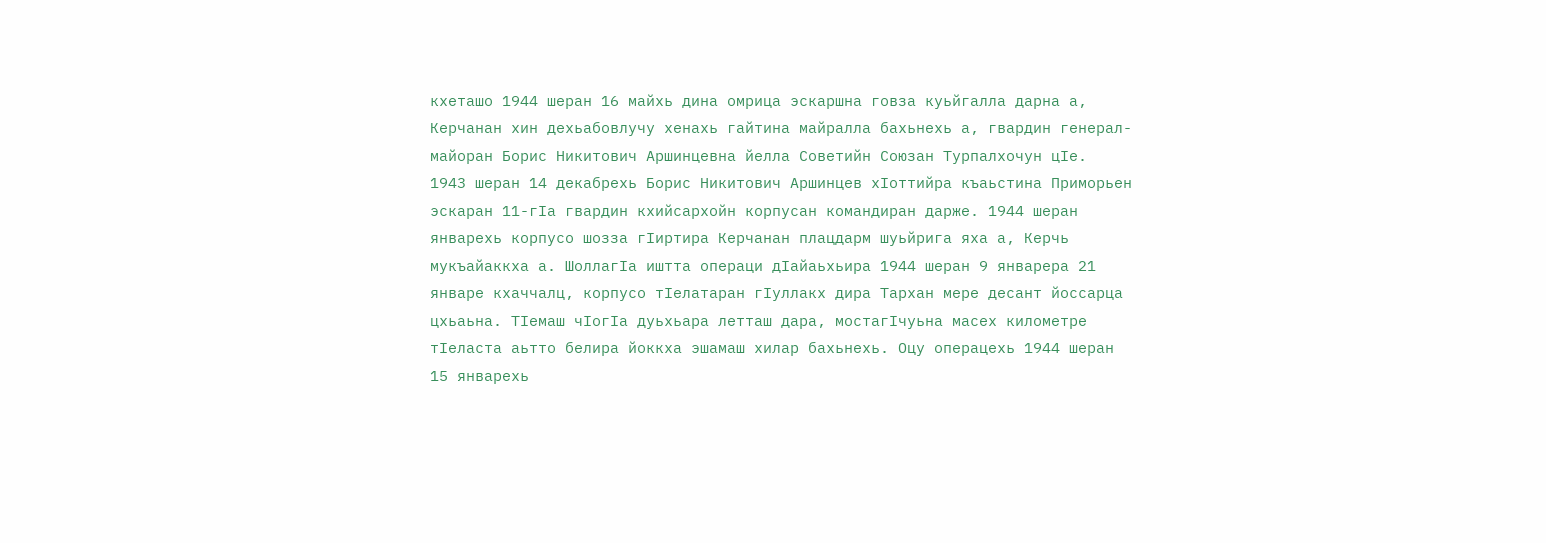кхеташо 1944 шеран 16 майхь дина омрица эскаршна говза куьйгалла дарна а, Керчанан хин дехьабовлучу хенахь гайтина майралла бахьнехь а, гвардин генерал-майоран Борис Никитович Аршинцевна йелла Советийн Союзан Турпалхочун цӀе.
1943 шеран 14 декабрехь Борис Никитович Аршинцев хӀоттийра къаьстина Приморьен эскаран 11-гӀа гвардин кхийсархойн корпусан командиран дарже. 1944 шеран январехь корпусо шозза гӀиртира Керчанан плацдарм шуьйрига яха а, Керчь мукъайаккха а. ШоллагӀа иштта операци дӀайаьхьира 1944 шеран 9 январера 21 январе кхаччалц, корпусо тӀелатаран гӀуллакх дира Тархан мере десант йоссарца цхьаьна. ТӀемаш чӀогӀа дуьхьара летташ дара, мостагӀчуьна масех километре тӀеласта аьтто белира йоккха эшамаш хилар бахьнехь. Оцу операцехь 1944 шеран 15 январехь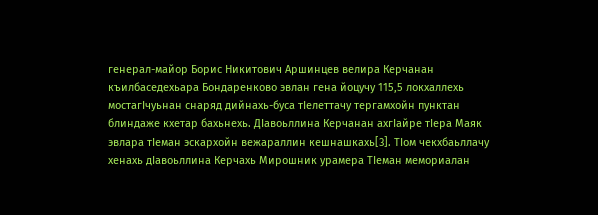генерал-майор Борис Никитович Аршинцев велира Керчанан къилбаседехьара Бондаренково эвлан гена йоцучу 115,5 локхаллехь мостагӀчуьнан снаряд дийнахь-буса тӀелеттачу тергамхойн пунктан блиндаже кхетар бахьнехь. ДӀавоьллина Керчанан ахгӀайре тӀера Маяк эвлара тӀеман эскархойн вежараллин кешнашкахь[3]. ТӀом чекхбаьллачу хенахь дӀавоьллина Керчахь Мирошник урамера ТӀеман мемориалан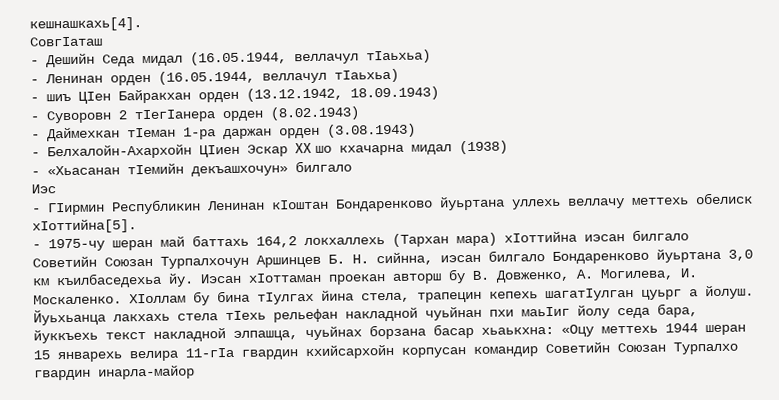кешнашкахь[4].
СовгӀаташ
- Дешийн Седа мидал (16.05.1944, веллачул тӀаьхьа)
- Ленинан орден (16.05.1944, веллачул тӀаьхьа)
- шиъ ЦӀен Байракхан орден (13.12.1942, 18.09.1943)
- Суворовн 2 тӀегӀанера орден (8.02.1943)
- Даймехкан тӀеман 1-ра даржан орден (3.08.1943)
- Белхалойн-Ахархойн ЦӀиен Эскар XX шо кхачарна мидал (1938)
- «Хьасанан тӀемийн декъашхочун» билгало
Иэс
- ГӀирмин Республикин Ленинан кӀоштан Бондаренково йуьртана уллехь веллачу меттехь обелиск хӀоттийна[5].
- 1975-чу шеран май баттахь 164,2 локхаллехь (Тархан мара) хӀоттийна иэсан билгало Советийн Союзан Турпалхочун Аршинцев Б. Н. сийнна, иэсан билгало Бондаренково йуьртана 3,0 км къилбаседехьа йу. Иэсан хӀоттаман проекан авторш бу В. Довженко, А. Могилева, И. Москаленко. ХӀоллам бу бина тӀулгах йина стела, трапецин кепехь шагатӀулган цуьрг а йолуш. Йуьхьанца лакхахь стела тӀехь рельефан накладной чуьйнан пхи маьӀиг йолу седа бара, йуккъехь текст накладной элпашца, чуьйнах борзана басар хьаькхна: «Оцу меттехь 1944 шеран 15 январехь велира 11-гӀа гвардин кхийсархойн корпусан командир Советийн Союзан Турпалхо гвардин инарла-майор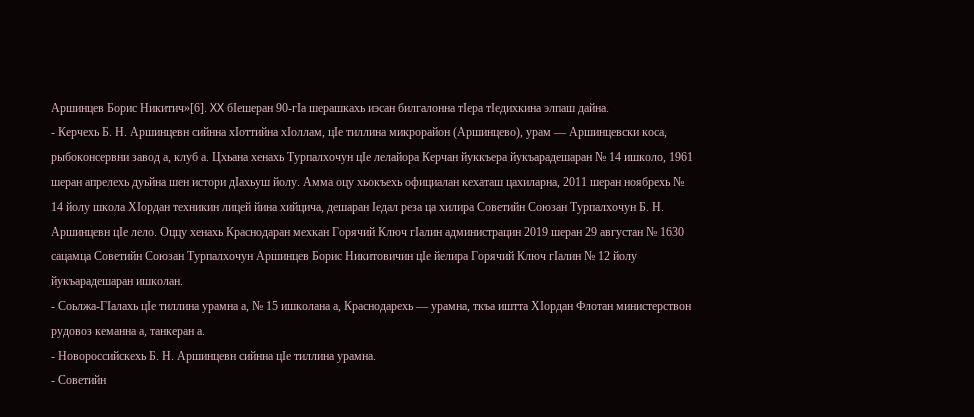Аршинцев Борис Никитич»[6]. XX бӀешеран 90-гӀа шерашкахь иэсан билгалонна тӀера тӀедихкина элпаш дайна.
- Керчехь Б. Н. Аршинцевн сийнна хӀоттийна хӀоллам, цӀе тиллина микрорайон (Аршинцево), урам — Аршинцевски коса, рыбоконсервни завод а, клуб а. Цхьана хенахь Турпалхочун цӀе лелайора Керчан йуккъера йукъарадешаран № 14 ишколо, 1961 шеран апрелехь дуьйна шен истори дӀахьуш йолу. Амма оцу хьокъехь официалан кехаташ цахиларна, 2011 шеран ноябрехь № 14 йолу школа ХӀордан техникин лицей йина хийцича, дешаран Ӏедал реза ца хилира Советийн Союзан Турпалхочун Б. Н. Аршинцевн цӀе лело. Оццу хенахь Краснодаран мехкан Горячий Ключ гӀалин администрацин 2019 шеран 29 августан № 1630 сацамца Советийн Союзан Турпалхочун Аршинцев Борис Никитовичин цӀе йелира Горячий Ключ гӀалин № 12 йолу йукъарадешаран ишколан.
- Соьлжа-ГӀалахь цӀе тиллина урамна а, № 15 ишколана а, Краснодарехь — урамна, ткъа иштта ХӀордан Флотан министерствон рудовоз кеманна а, танкеран а.
- Новороссийскехь Б. Н. Аршинцевн сийнна цӀе тиллина урамна.
- Советийн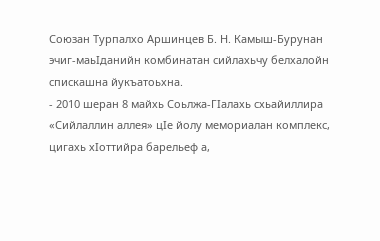Союзан Турпалхо Аршинцев Б. Н. Камыш-Бурунан эчиг-маьӀданийн комбинатан сийлахьчу белхалойн спискашна йукъатоьхна.
- 2010 шеран 8 майхь Соьлжа-ГӀалахь схьайиллира «Сийлаллин аллея» цӀе йолу мемориалан комплекс, цигахь хӀоттийра барельеф а,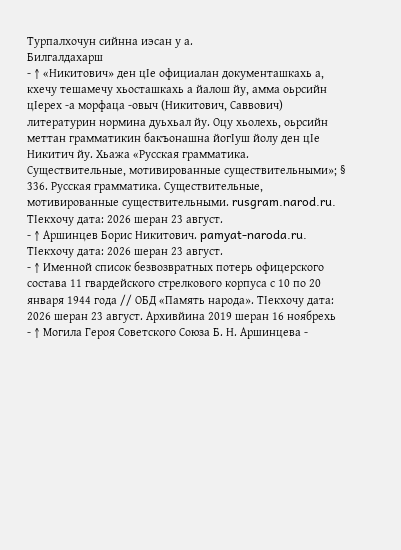Турпалхочун сийнна иэсан у а.
Билгалдахарш
- ↑ «Никитович» ден цӀе официалан документашкахь а, кхечу тешамечу хьосташкахь а йалош йу, амма оьрсийн цӀерех -а морфаца -овыч (Никитович, Саввович) литературин нормина дуьхьал йу. Оцу хьолехь, оьрсийн меттан грамматикин бакъонашна йогӀуш йолу ден цӀе Никитич йу. Хьажа «Русская грамматика. Существительные, мотивированные существительными»; § 336. Русская грамматика. Существительные, мотивированные существительными. rusgram.narod.ru. ТӀекхочу дата: 2026 шеран 23 август.
- ↑ Аршинцев Борис Никитович. pamyat-naroda.ru. ТӀекхочу дата: 2026 шеран 23 август.
- ↑ Именной список безвозвратных потерь офицерского состава 11 гвардейского стрелкового корпуса с 10 по 20 января 1944 года // ОБД «Память народа». ТӀекхочу дата: 2026 шеран 23 август. Архивйина 2019 шеран 16 ноябрехь
- ↑ Могила Героя Советского Союза Б. Н. Аршинцева -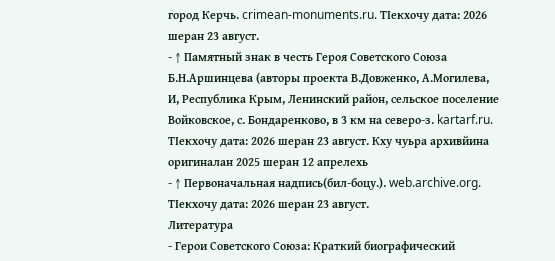город Керчь. crimean-monuments.ru. ТӀекхочу дата: 2026 шеран 23 август.
- ↑ Памятный знак в честь Героя Советского Союза Б.Н.Аршинцева (авторы проекта В.Довженко, А.Могилева, И, Республика Крым, Ленинский район, сельское поселение Войковское, с. Бондаренково, в 3 км на северо-з. kartarf.ru. ТӀекхочу дата: 2026 шеран 23 август. Кху чуьра архивйина оригиналан 2025 шеран 12 апрелехь
- ↑ Первоначальная надпись(бил-боцу.). web.archive.org. ТӀекхочу дата: 2026 шеран 23 август.
Литература
- Герои Советского Союза: Краткий биографический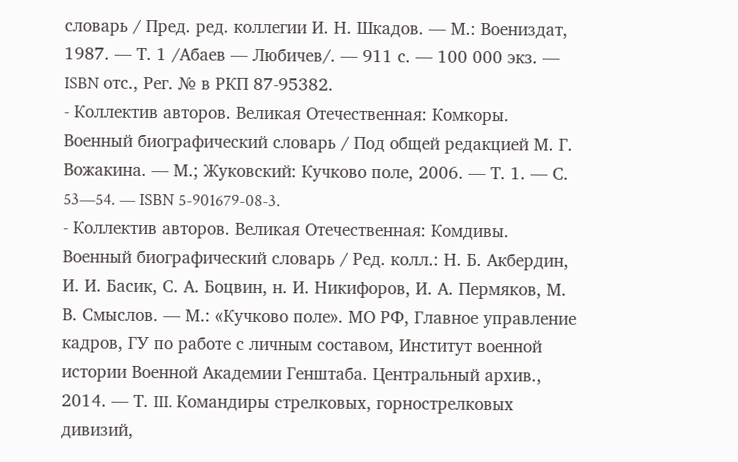словарь / Пред. ред. коллегии И. Н. Шкадов. — М.: Воениздат, 1987. — Т. 1 /Абаев — Любичев/. — 911 с. — 100 000 экз. — ISBN отс., Рег. № в РКП 87-95382.
- Коллектив авторов. Великая Отечественная: Комкоры. Военный биографический словарь / Под общей редакцией М. Г. Вожакина. — М.; Жуковский: Кучково поле, 2006. — Т. 1. — С. 53—54. — ISBN 5-901679-08-3.
- Коллектив авторов. Великая Отечественная: Комдивы. Военный биографический словарь / Ред. колл.: Н. Б. Акбердин, И. И. Басик, С. А. Боцвин, н. И. Никифоров, И. А. Пермяков, М. В. Смыслов. — М.: «Кучково поле». МО РФ, Главное управление кадров, ГУ по работе с личным составом, Институт военной истории Военной Академии Генштаба. Центральный архив., 2014. — Т. III. Командиры стрелковых, горнострелковых дивизий,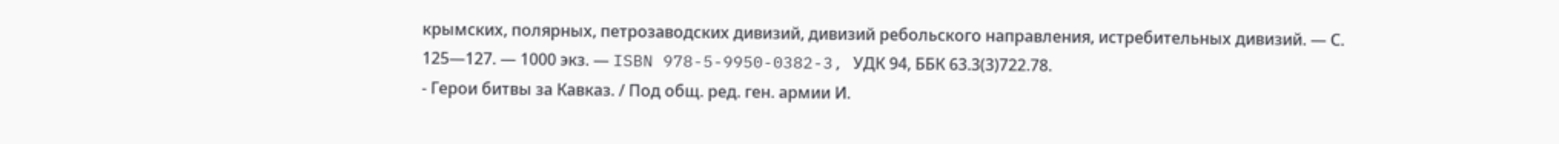крымских, полярных, петрозаводских дивизий, дивизий ребольского направления, истребительных дивизий. — С. 125—127. — 1000 экз. — ISBN 978-5-9950-0382-3, УДК 94, ББК 63.3(3)722.78.
- Герои битвы за Кавказ. / Под общ. ред. ген. армии И.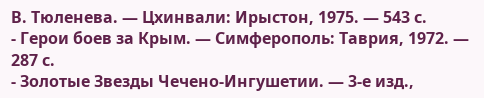В. Тюленева. — Цхинвали: Ирыстон, 1975. — 543 с.
- Герои боев за Крым. — Симферополь: Таврия, 1972. — 287 с.
- Золотые Звезды Чечено-Ингушетии. — 3-е изд.,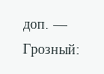доп. — Грозный: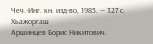Чеч.-Инг. кн. изд-во, 1985. — 327 с.
Хьажоргаш
Аршинцев Борис Никитович.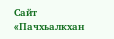Cайт «Пачхьалкхан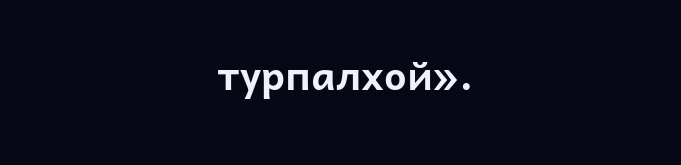турпалхой».